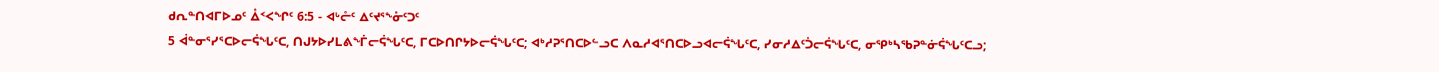ᑯᕆᓐᑎᐊᒥᐅᓄᑦ ᐂᑉᐸᖏᑦ 6:5 - ᐊᒡᓔᑦ ᐃᑦᔪᕐᖕᓁᑦᑐᑦ
5 ᐋᓐᓂᕐᓯᕐᑕᐅᓕᕌᖓᑦᑕ, ᑎᒍᔭᐅᓯᒪᕕᖕᒦᓕᕌᖓᑦᑕ, ᒥᑕᐅᑎᒋᔭᐅᓕᕌᖓᑦᑕ; ᐊᒃᓱᕈᕐᑎᑕᐅᓪᓗᑕ ᐱᓇᓱᐊᕐᑎᑕᐅᓗᐊᓕᕌᖓᑦᑕ, ᓯᓂᓱᐃᑦᑑᓕᕌᖓᑦᑕ, ᓂᕿᒃᓴᖃᕈᓐᓃᕌᖓᑦᑕᓗ;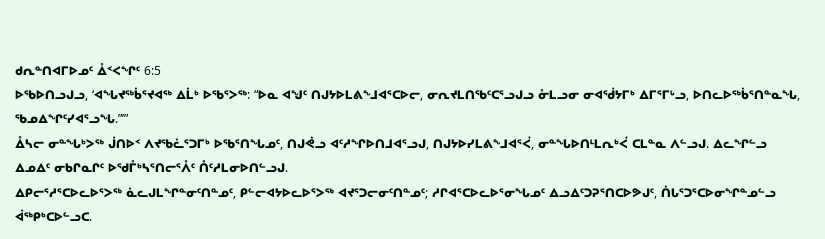ᑯᕆᓐᑎᐊᒥᐅᓄᑦ ᐂᑉᐸᖏᑦ 6:5
ᐅᖃᐅᑎᓗᒍᓗ, ‘ᐊᖓᔪᖅᑳᕐᔪᐊᖅ ᐃᒫᒃ ᐅᖃᕐᐳᖅ: “ᐅᓇ ᐊᖑᑦ ᑎᒍᔭᐅᒪᕕᖕᒧᐊᕐᑕᐅᓕ, ᓂᕆᔪᒪᑎᖃᑦᑕᕐᓗᒍᓗ ᓁᒪᓗᓂ ᓂᐊᖂᔭᒥᒃ ᐃᒥᕐᒥᒡᓗ, ᐅᑎᓚᐅᖅᑳᕐᑎᓐᓇᖓ, ᖃᓄᐃᖏᑦᓯᐊᕐᓗᖓ.”’”
ᐂᓴᓕ ᓂᓐᖓᒃᐳᖅ ᒎᑎᐅᑉ ᐱᔪᖃᓛᕐᑐᒥᒃ ᐅᖃᕐᑎᖓᓄᑦ, ᑎᒍᕚᓗ ᐊᑦᓱᖏᐅᑎᒧᐊᕐᓗᒍ, ᑎᒍᔭᐅᓯᒪᕕᖕᒧᐊᕐᐹ, ᓂᓐᖓᐅᑎᒻᒪᕆᒃᐹ ᑕᒪᓐᓇ ᐱᓪᓗᒍ. ᐃᓚᖏᓪᓗ ᐃᓄᐃᑦ ᓂᑲᒋᓇᒋᑦ ᐅᖁᒤᒃᓴᕐᑎᓕᕐᐰᑦ ᑍᑦᓱᒪᓂᐅᑎᓪᓗᒍ.
ᐃᑭᓕᕐᓱᕐᑕᐅᓚᐅᕐᐳᖅ ᓈᓚᒍᒪᖏᓐᓂᑦᑎᓐᓄᑦ, ᑭᓪᓕᐊᔭᐅᓚᐅᕐᐳᖅ ᐊᔪᕐᑐᓕᓂᑦᑎᓐᓄᑦ; ᓱᒋᐊᕐᑕᐅᓚᐅᕐᓂᖓᓄᑦ ᐃᓗᐃᑦᑐᕈᕐᑎᑕᐅᕗᒍᑦ, ᑏᒐᕐᑐᕐᑕᐅᓂᖏᓐᓄᓪᓗ ᐋᖅᑭᒃᑕᐅᓪᓗᑕ.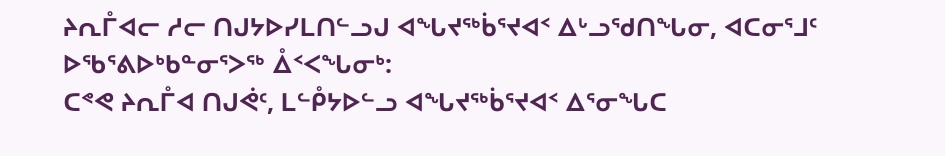ᔨᕆᒤᐊᓕ ᓱᓕ ᑎᒍᔭᐅᓯᒪᑎᓪᓗᒍ ᐊᖓᔪᖅᑳᕐᔪᐊᑉ ᐃᒡᓗᖁᑎᖓᓂ, ᐊᑕᓂᕐᒧᑦ ᐅᖃᕐᕕᐅᒃᑲᓐᓂᕐᐳᖅ ᐂᑉᐸᖓᓂᒃ:
ᑕᕝᕙ ᔨᕆᒤᐊ ᑎᒍᕚᑦ, ᒪᓪᑬᔭᐅᓪᓗ ᐊᖓᔪᖅᑳᕐᔪᐊᑉ ᐃᕐᓂᖓᑕ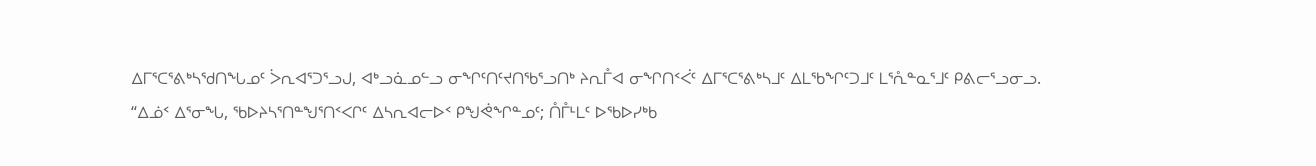ᐃᒥᕐᑕᕐᕕᒃᓴᖁᑎᖓᓄᑦ ᐴᕆᐊᕐᑐᕐᓗᒍ, ᐊᒃᓗᓈᓄᓪᓗ ᓂᖏᑦᑎᑦᔪᑎᖃᕐᓗᑎᒃ ᔨᕆᒤᐊ ᓂᖏᑎᑉᐹᑦ ᐃᒥᕐᑕᕐᕕᒃᓴᒧᑦ ᐃᒪᖃᖏᑦᑐᒧᑦ ᒪᕐᕅᓐᓇᕐᒧᑦ ᑭᕕᓕᕐᓗᓂᓗ.
“ᐃᓅᑉ ᐃᕐᓂᖓ, ᖃᐅᔨᓴᕐᑎᓐᖑᕐᑎᑉᐸᒋᑦ ᐃᓴᕆᐊᓕᐅᑉ ᑭᖑᕚᖏᓐᓄᑦ; ᑍᒤᒻᒪᑦ ᐅᖃᐅᓯᒃᑲ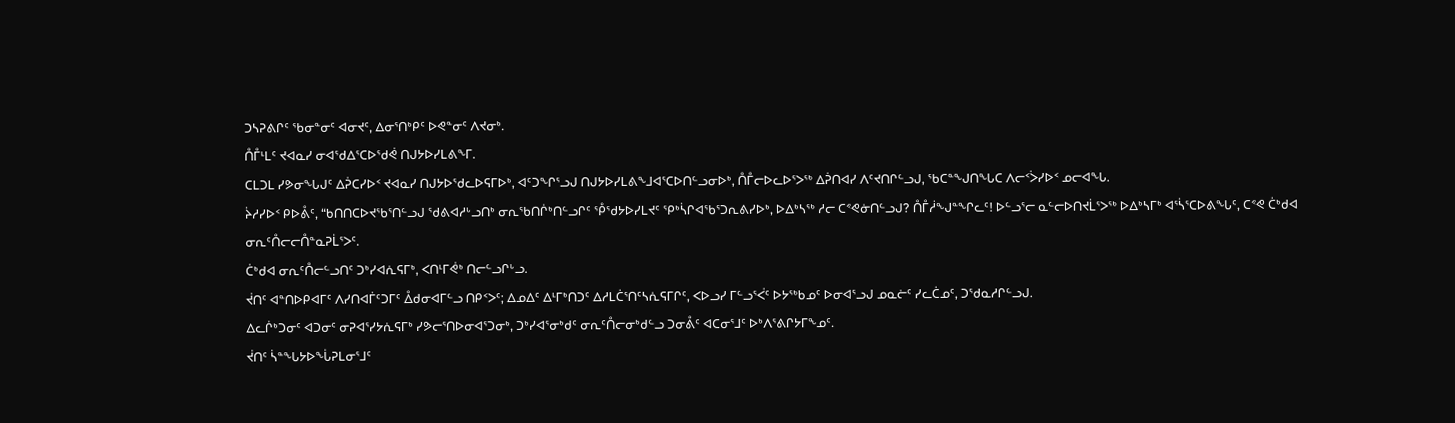ᑐᓴᕈᕕᒋᑦ ᖃᓂᓐᓂᑦ ᐊᓂᔪᑦ, ᐃᓂᕐᑎᒃᑭᑦ ᐅᕙᓐᓂᑦ ᐱᔪᓂᒃ.
ᑍᒤᒻᒪᑦ ᔪᐊᓇᓯ ᓂᐊᖁᐃᕐᑕᐅᖁᕚ ᑎᒍᔭᐅᓯᒪᕕᖕᒥ.
ᑕᒪᑐᒪ ᓯᕗᓂᖓᒍᑦ ᐃᕉᑕᓯᐅᑉ ᔪᐊᓇᓯ ᑎᒍᔭᐅᖁᓚᐅᕋᒥᐅᒃ, ᐊᑦᑐᖏᕐᓗᒍ ᑎᒍᔭᐅᓯᒪᕕᖕᒧᐊᕐᑕᐅᑎᓪᓗᓂᐅᒃ, ᑍᒤᓕᐅᓚᐅᕐᐳᖅ ᐃᕉᑎᐊᓯ ᐱᑦᔪᑎᒋᓪᓗᒍ, ᖃᑕᓐᖑᑎᖓᑕ ᐱᓕᑉᐴᓯᐅᑉ ᓄᓕᐊᖓ.
ᔩᓱᓯᐅᑉ ᑭᐅᕔᑦ, “ᑲᑎᑎᑕᐅᔪᖃᕐᑎᓪᓗᒍ ᖁᕕᐊᓱᒡᓗᑎᒃ ᓂᕆᖃᑎᒌᒃᑎᓪᓗᒋᑦ ᕾᖁᔭᐅᓯᒪᔪᑦ ᕿᒃᓵᒋᐊᖃᕐᑐᕆᕕᓯᐅᒃ, ᐅᐃᒃᓴᖅ ᓱᓕ ᑕᕝᕙᓃᑎᓪᓗᒍ? ᑍᒤᓲᖑᓐᖏᓚᑦ! ᐅᓪᓗᕐᓕ ᓇᓪᓕᐅᑎᔪᒫᕐᐳᖅ ᐅᐃᒃᓴᒥᒃ ᐊᕐᓵᕐᑕᐅᕕᖓᑦ, ᑕᕝᕙ ᑖᒃᑯᐊ ᓂᕆᑦᑍᓕᓕᑍᓐᓇᕈᒫᕐᐳᑦ.
ᑖᒃᑯᐊ ᓂᕆᑦᑍᓕᓪᓗᑎᑦ ᑐᒃᓯᐊᕇᕋᒥᒃ, ᐸᑎᒻᒥᕚᒃ ᑎᓕᓪᓗᒋᒡᓗ.
ᔫᑎᑦ ᐊᓐᑎᐅᑭᐊᒥᑦ ᐱᓯᑎᐊᒦᑦᑐᒥᑦ ᐂᑯᓂᐊᒥᓪᓗ ᑎᑭᑉᐳᑦ; ᐃᓄᐃᑦ ᐃᒻᒥᒃᑎᑐᑦ ᐃᓱᒪᑖᕐᑎᑦᓴᕇᕋᒥᒋᑦ, ᐸᐅᓗᓯ ᒥᓪᓗᕐᐹᑦ ᐅᔭᖅᑲᓄᑦ ᐅᓂᐊᕐᓗᒍ ᓄᓇᓖᑦ ᓯᓚᑖᓄᑦ, ᑐᖁᓇᓱᒋᓪᓗᒍ.
ᐃᓚᒌᒃᑐᓂᑦ ᐊᑐᓂᑦ ᓂᕈᐊᕐᓯᔭᕇᕋᒥᒃ ᓯᕗᓕᕐᑎᐅᓂᐊᕐᑐᓂᒃ, ᑐᒃᓯᐊᕐᓂᒃᑯᑦ ᓂᕆᑦᑍᓕᓂᒃᑯᓪᓗ ᑐᓂᕔᑦ ᐊᑕᓂᕐᒧᑦ ᐅᒃᐱᕐᕕᒋᔭᒥᖕᓄᑦ.
ᔫᑎᑦ ᓵᓐᖓᔭᐅᖔᕈᒪᓂᕐᒧᑦ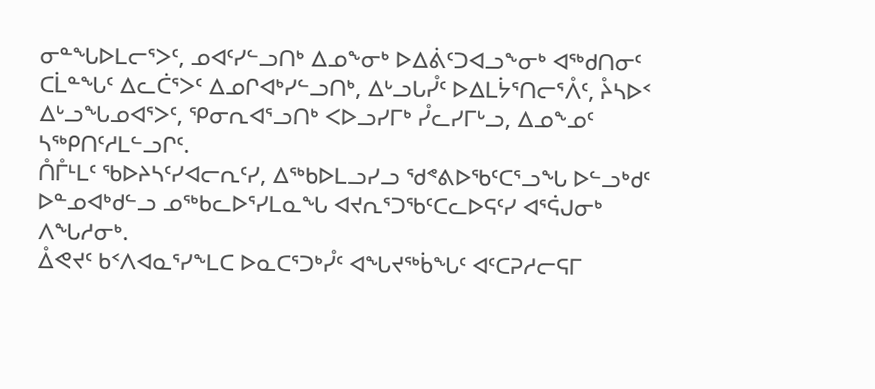ᓂᓐᖓᐅᒪᓕᕐᐳᑦ, ᓄᐊᑦᓯᓪᓗᑎᒃ ᐃᓄᖕᓂᒃ ᐅᐃᕖᑦᑐᐊᓗᖕᓂᒃ ᐊᖅᑯᑎᓂᑦ ᑕᒫᓐᖓᑦ ᐃᓚᑖᕐᐳᑦ ᐃᓄᒋᐊᒃᓯᓪᓗᑎᒃ, ᐃᒡᓗᒐᓮᑦ ᐅᐃᒪᔮᕐᑎᓕᕐᐰᑦ, ᔧᓴᐅᑉ ᐃᒡᓗᖓᓄᐊᕐᐳᑦ, ᕿᓂᕆᐊᕐᓗᑎᒃ ᐸᐅᓗᓯᒥᒃ ᓮᓚᓯᒥᒡᓗ, ᐃᓄᖕᓄᑦ ᓴᖅᑭᑎᑦᓱᒪᓪᓗᒋᑦ.
ᑍᒤᒻᒪᑦ ᖃᐅᔨᓴᑦᓯᐊᓕᕆᑦᓯ, ᐃᖅᑲᐅᒪᓗᓯᓗ ᖁᕝᕕᐅᖃᑦᑕᕐᓗᖓ ᐅᓪᓗᒃᑯᑦ ᐅᓐᓄᐊᒃᑯᓪᓗ ᓄᖅᑲᓚᐅᕐᓯᒪᓇᖓ ᐊᔪᕆᕐᑐᖃᑦᑕᓚᐅᕋᑦᓯ ᐊᕐᕌᒍᓂᒃ ᐱᖓᓱᓂᒃ.
ᐂᕙᔪᑦ ᑲᑉᐱᐊᓇᕐᓯᖕᒪᑕ ᐅᓇᑕᕐᑐᒃᓮᑦ ᐊᖓᔪᖅᑳᖓᑦ ᐊᑦᑕᕈᓱᓕᕋᒥ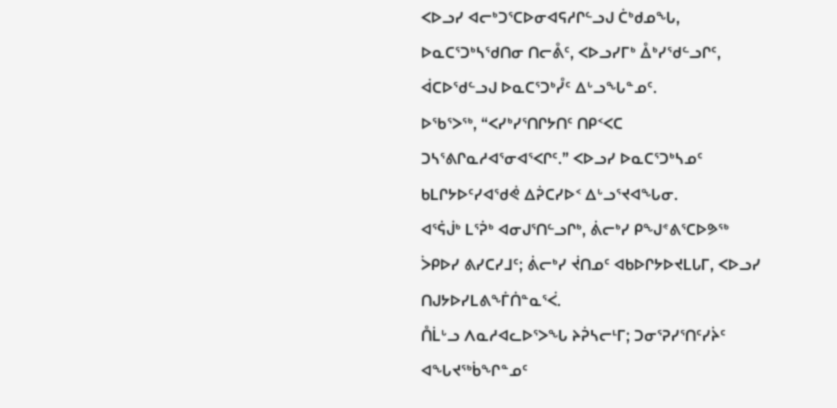ᐸᐅᓗᓯ ᐊᓕᒃᑐᕐᑕᐅᓂᐊᕋᓱᒋᓪᓗᒍ ᑖᒃᑯᓄᖓ, ᐅᓇᑕᕐᑐᒃᓴᖁᑎᓂ ᑎᓕᕔᑦ, ᐸᐅᓗᓯᒥᒃ ᐂᒃᓯᖁᓪᓗᒋᑦ, ᐋᑕᐅᖁᓪᓗᒍ ᐅᓇᑕᕐᑐᒃᓮᑦ ᐃᒡᓗᖓᓐᓄᑦ.
ᐅᖃᕐᐳᖅ, “ᐸᓯᒃᓯᕐᑎᒋᔭᑎᑦ ᑎᑭᑉᐸᑕ ᑐᓴᕐᕕᒋᓇᓱᐊᕐᓂᐊᕐᐸᒋᑦ.” ᐸᐅᓗᓯ ᐅᓇᑕᕐᑐᒃᓴᓄᑦ ᑲᒪᒋᔭᐅᑦᓯᐊᖁᕚ ᐃᕉᑕᓯᐅᑉ ᐃᒡᓗᕐᔪᐊᖓᓂ.
ᐊᕐᕌᒎᒃ ᒪᕐᕉᒃ ᐊᓂᒍᕐᑎᓪᓗᒋᒃ, ᕖᓕᒃᓯ ᑭᖑᕝᕕᕐᑕᐅᕗᖅ ᐴᑭᐅᓯ ᕕᓯᑕᓯᒧᑦ; ᕖᓕᒃᓯ ᔫᑎᓄᑦ ᐊᑲᐅᒋᔭᐅᔪᒪᒐᒥ, ᐸᐅᓗᓯ ᑎᒍᔭᐅᓯᒪᕕᖕᒦᑏᓐᓇᕐᐹ.
ᑍᒫᒡᓗ ᐱᓇᓱᐊᓚᐅᕐᐳᖓ ᔨᕉᓴᓕᒻᒥ; ᑐᓂᕐᕈᓯᕐᑎᑦᓯᔩᑦ ᐊᖓᔪᖅᑳᖏᓐᓄᑦ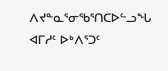ᐱᔪᓐᓇᕐᓂᖃᕐᑎᑕᐅᓪᓗᖓ ᐊᒥᓱᑦ ᐅᒃᐱᕐᑐᑦ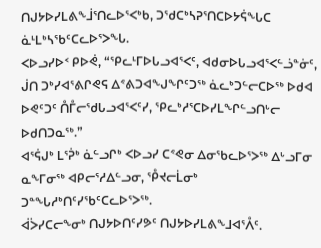ᑎᒍᔭᐅᓯᒪᕕᖕᒨᕐᑎᓚᐅᕐᐸᒃᑲ, ᑐᖁᑕᒃᓴᕈᕐᑎᑕᐅᔭᕌᖓᑕ ᓈᒻᒪᒃᓴᖃᑦᑕᓚᐅᕐᐳᖓ.
ᐸᐅᓗᓯᐅᑉ ᑭᐅᕚ, “ᕿᓚᒻᒥᐅᒐᓗᐊᕐᐸᑦ, ᐊᑯᓂᐅᒐᓗᐊᕐᐸᓪᓘᓐᓃᑦ, ᒎᑎ ᑐᒃᓯᐊᕐᕕᒋᕙᕋ ᐃᕝᕕᑐᐊᖑᖏᑦᑐᖅ ᓈᓚᒃᑐᓪᓕᑕᐅᖅ ᐅᑯᐊ ᐅᕙᑦᑐᑦ ᑍᒤᓕᖁᒐᓗᐊᕐᐸᑦᓯ, ᕿᓚᒃᓱᕐᑕᐅᓯᒪᖏᓪᓗᑎᒡᓕ ᐅᑯᑎᑐᓇᖅ.”
ᐊᕐᕌᒍᒃ ᒪᕐᕉᒃ ᓈᓪᓗᒋᒃ ᐸᐅᓗᓯ ᑕᕝᕙᓂ ᐃᓂᖃᓚᐅᕐᐳᖅ ᐃᒡᓗᒥᓂ ᓇᖕᒥᓂᖅ ᐊᑭᓕᕐᓱᐃᓪᓗᓂ, ᕾᔪᓕᒫᓂᒃ ᑐᓐᖓᓱᒃᑎᑦᓯᖃᑦᑕᓚᐅᕐᐳᖅ.
ᐋᐴᓯᑕᓕᖕᓂᒃ ᑎᒍᔭᐅᑎᑦᓯᕗᑦ ᑎᒍᔭᐅᓯᒪᕕᖕᒧᐊᕐᐰᑦ.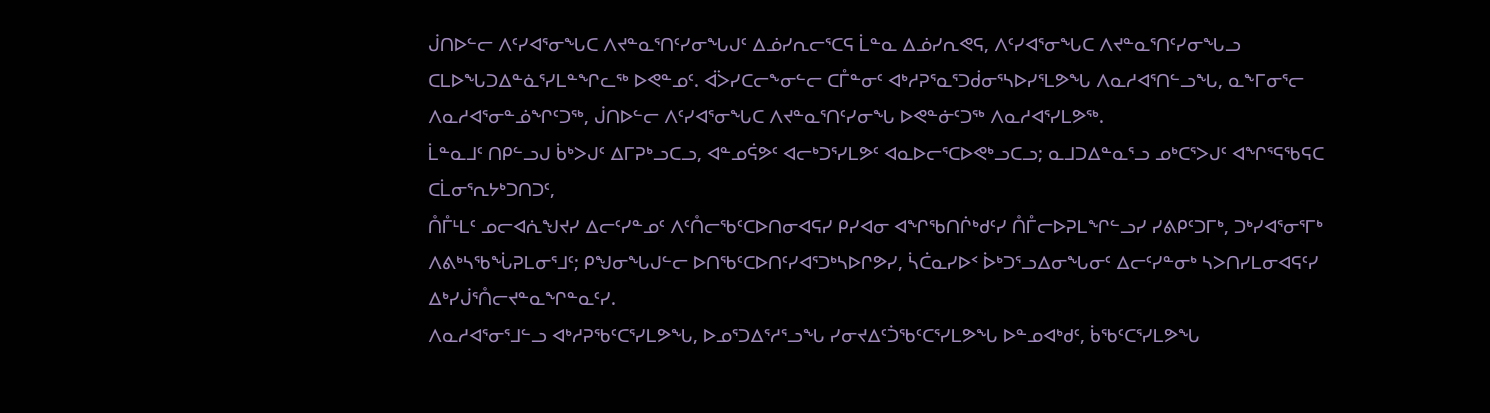ᒎᑎᐅᓪᓕ ᐱᑦᓯᐊᕐᓂᖓᑕ ᐱᔪᓐᓇᕐᑎᑦᓯᓂᖓᒍᑦ ᐃᓅᓯᕆᓕᕐᑕᕋ ᒫᓐᓇ ᐃᓅᓯᕆᕙᕋ, ᐱᑦᓯᐊᕐᓂᖓᑕ ᐱᔪᓐᓇᕐᑎᑦᓯᓂᖓᓗ ᑕᒪᐅᖓᑐᐃᓐᓈᕐᓯᒪᓐᖏᓚᖅ ᐅᕙᓐᓄᑦ. ᐋᐴᓯᑕᓕᖕᓂᓪᓕ ᑕᒤᓐᓂᑦ ᐊᒃᓱᕈᕐᓇᕐᑐᑰᓂᕐᓴᐅᓯᕐᒪᕗᖓ ᐱᓇᓱᐊᕐᑎᓪᓗᖓ, ᓇᖕᒥᓂᕐᓕ ᐱᓇᓱᐊᕐᓂᓐᓅᖏᑦᑐᖅ, ᒎᑎᐅᓪᓕ ᐱᑦᓯᐊᕐᓂᖓᑕ ᐱᔪᓐᓇᕐᑎᑦᓯᓂᖓ ᐅᕙᓐᓃᑦᑐᖅ ᐱᓇᓱᐊᕐᓯᒪᕗᖅ.
ᒫᓐᓇᒧᑦ ᑎᑭᓪᓗᒍ ᑳᒃᐳᒍᑦ ᐃᒥᕈᒃᓗᑕᓗ, ᐊᓐᓄᕌᕗᑦ ᐊᓕᒃᑐᕐᓯᒪᕗᑦ ᐊᓇᐅᓕᕐᑕᐅᕙᒃᓗᑕᓗ; ᓇᒧᑐᐃᓐᓇᕐᓗ ᓄᒃᑕᕐᐳᒍᑦ ᐊᖏᕐᕋᖃᕋᑕ ᑕᒫᓂᕐᕆᔭᒃᑐᑎᑐᑦ,
ᑍᒤᒻᒪᑦ ᓄᓕᐊᕇᖑᔪᓯ ᐃᓕᑦᓯᓐᓄᑦ ᐱᑦᑍᓕᖃᑦᑕᐅᑎᓂᐊᕋᓯ ᑭᓯᐊᓂ ᐊᖏᖃᑎᒌᒃᑯᑦᓯ ᑍᒤᓕᐅᕈᒪᖏᓪᓗᓯ ᓯᕕᑭᑦᑐᒥᒃ, ᑐᒃᓯᐊᕐᓂᕐᒥᒃ ᐱᕕᒃᓴᖃᖔᕈᒪᓂᕐᒧᑦ; ᑭᖑᓂᖓᒍᓪᓕ ᐅᑎᖃᑦᑕᐅᑎᑦᓯᐊᕐᑐᒃᓴᐅᒋᕗᓯ, ᓵᑖᓇᓯᐅᑉ ᐆᒃᑐᕐᓗᐃᓂᖓᓂᑦ ᐃᓕᑦᓯᓐᓂᒃ ᓴᐳᑎᓯᒪᓂᐊᕋᑦᓯ ᐃᒃᓯᒎᕐᑍᓕᔪᓐᓇᖏᓐᓇᑦᓯ.
ᐱᓇᓱᐊᕐᓂᕐᒧᓪᓗ ᐊᒃᓱᕈᖃᑦᑕᕐᓯᒪᕗᖓ, ᐅᓄᕐᑐᐃᕐᓱᕐᓗᖓ ᓯᓂᔪᐃᑦᑑᖃᑦᑕᕐᓯᒪᕗᖓ ᐅᓐᓄᐊᒃᑯᑦ, ᑳᖃᑦᑕᕐᓯᒪᕗᖓ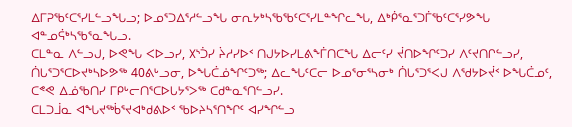ᐃᒥᕈᖃᑦᑕᕐᓯᒪᓪᓗᖓᓗ; ᐅᓄᕐᑐᐃᕐᓱᓪᓗᖓ ᓂᕆᔭᒃᓴᖃᖃᑦᑕᕐᓯᒪᓐᖏᓚᖓ, ᐃᒃᑮᕐᓇᕐᑐᒦᖃᑦᑕᕐᓯᕗᖓ ᐊᓐᓄᕌᒃᓴᖃᕐᓇᖓᓗ.
ᑕᒪᓐᓇ ᐱᓪᓗᒍ, ᐅᕙᖓ ᐸᐅᓗᓯ, ᙭ᔅᑑᓯ ᔩᓱᓯᐅᑉ ᑎᒍᔭᐅᓯᒪᕕᖕᒦᑎᑕᖓ ᐃᓕᑦᓯ ᔫᑎᐅᖏᑦᑐᓯ ᐱᑦᔪᑎᒋᓪᓗᓯ,
ᑏᒐᕐᑐᕐᑕᐅᔪᒃᓴᐅᕗᖅ 40ᕕᒡᓗᓂ, ᐅᖓᑖᓅᖏᑦᑐᖅ; ᐃᓚᖓᑦᑕᓕ ᐅᓄᕐᓂᕐᓴᓂᒃ ᑏᒐᕐᑐᕐᐸᒍ ᐱᖁᔭᐅᔫᑉ ᐅᖓᑖᓄᑦ, ᑕᕝᕙ ᐃᓅᖃᑎᓯ ᒥᑭᒡᓕᑎᕐᑕᐅᒐᔭᕐᐳᖅ ᑕᑯᓐᓇᕐᑎᓪᓗᓯ.
ᑕᒪᑐᒨᓇ ᐊᖓᔪᖅᑳᕐᔪᐊᒃᑯᕕᐅᑉ ᖃᐅᔨᓴᕐᑎᖏᑦ ᐊᓯᖏᓪᓗ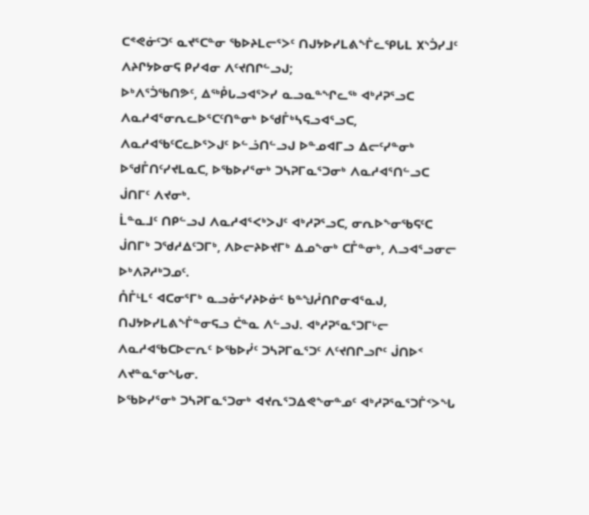ᑕᕝᕙᓃᑦᑐᑦ ᓇᔪᕐᑕᓐᓂ ᖃᐅᔨᒪᓕᕐᐳᑦ ᑎᒍᔭᐅᓯᒪᕕᖕᒦᓚᕿᒐᒪ ᙭ᔅᑑᓯᒧᑦ ᐱᔨᒋᔭᐅᓂᕋ ᑭᓯᐊᓂ ᐱᑦᔪᑎᒋᓪᓗᒍ;
ᐅᒃᐱᕐᑑᖃᑎᕗᑦ, ᐃᖅᑬᒐᓗᐊᕐᐳᓯ ᓇᓗᓇᓐᖏᓚᖅ ᐊᒃᓱᕈᕐᓗᑕ ᐱᓇᓱᐊᕐᓂᕆᓚᐅᕐᑕᑦᑎᓐᓂᒃ ᐅᖁᒤᒃᓴᕋᓗᐊᕐᓗᑕ, ᐱᓇᓱᐊᖃᑦᑕᓚᐅᕐᐳᒍᑦ ᐅᓪᓘᑎᓪᓗᒍ ᐅᓐᓄᐊᒥᓗ ᐃᓕᑦᓯᓐᓂᒃ ᐅᖁᒤᑎᑦᓯᔪᒪᓇᑕ, ᐅᖃᐅᓯᕐᓂᒃ ᑐᓴᕈᒥᓇᕐᑐᓂᒃ ᐱᓇᓱᐊᕐᑎᓪᓗᑕ ᒎᑎᒥᑦ ᐱᔪᓂᒃ.
ᒫᓐᓇᒧᑦ ᑎᑭᓪᓗᒍ ᐱᓇᓱᐊᕐᐸᒃᐳᒍᑦ ᐊᒃᓱᕈᕐᓗᑕ, ᓂᕆᐅᖕᓂᖃᕋᑦᑕ ᒎᑎᒥᒃ ᑐᖁᓱᐃᑦᑐᒥᒃ, ᐱᐅᓕᔨᐅᔪᒥᒃ ᐃᓄᖕᓂᒃ ᑕᒤᓐᓂᒃ, ᐱᓗᐊᕐᓗᓂᓕ ᐅᒃᐱᕈᓱᒃᑐᓄᑦ.
ᑍᒤᒻᒪᑦ ᐊᑕᓂᕐᒥᒃ ᓇᓗᓁᕐᓯᔨᐅᓃᑦ ᑲᓐᖑᓲᑎᒋᓂᐊᕐᓇᒍ, ᑎᒍᔭᐅᓯᒪᕕᖕᒦᓐᓂᕋᓗ ᑖᓐᓇ ᐱᓪᓗᒍ. ᐊᒃᓱᕈᕐᓇᕐᑐᒥᒡᓕ ᐱᓇᓱᐊᖃᑕᐅᓕᕆᑦ ᐅᖃᐅᓰᑦ ᑐᓴᕈᒥᓇᕐᑐᑦ ᐱᑦᔪᑎᒋᓗᒋᑦ ᒎᑎᐅᑉ ᐱᔪᓐᓇᕐᓂᖓᓂ.
ᐅᖃᐅᓯᕐᓂᒃ ᑐᓴᕈᒥᓇᕐᑐᓂᒃ ᐊᔪᕆᕐᑐᐃᕙᖕᓂᓐᓄᑦ ᐊᒃᓱᕈᕐᓇᕐᑐᒦᑉᐳᖓ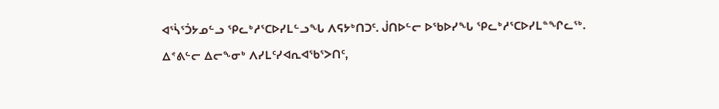ᐊᕐᓵᕐᑑᔭᓄᓪᓗ ᕿᓚᒃᓱᕐᑕᐅᓯᒪᓪᓗᖓ ᐱᕋᔭᒃᑎᑐᑦ. ᒎᑎᐅᓪᓕ ᐅᖃᐅᓯᖓ ᕿᓚᒃᓱᕐᑕᐅᓯᒪᓐᖏᓚᖅ.
ᐃᕝᕕᓪᓕ ᐃᓕᖕᓂᒃ ᐱᓯᒪᑦᓯᐊᕆᐊᖃᕐᐳᑎᑦ,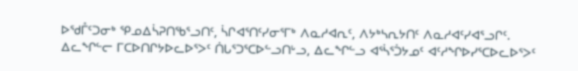ᐅᖁᒤᑦᑐᓂᒃ ᕿᓄᐃᓵᕈᑎᖃᕐᓗᑎᑦ, ᓵᒋᐊᕐᑎᑦᓯᓂᕐᒥᒃ ᐱᓇᓱᐊᕆᑦ, ᐱᔭᒃᓴᕆᔭᑎᑦ ᐱᓇᓱᐊᑦᓯᐊᕐᓗᒋᑦ.
ᐃᓚᖏᓪᓕ ᒥᑕᐅᑎᒋᔭᐅᓚᐅᕐᐳᑦ ᑏᒐᕐᑐᕐᑕᐅᓪᓗᑎᒡᓗ, ᐃᓚᖏᓪᓗ ᐊᕐᓵᕐᑑᔭᓄᑦ ᐊᑦᓱᖏᐅᓯᕐᑕᐅᓚᐅᕐᐳᑦ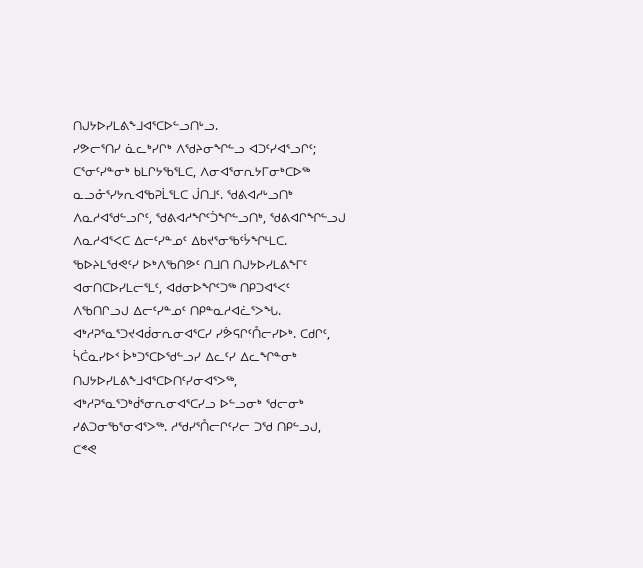ᑎᒍᔭᐅᓯᒪᕕᖕᒧᐊᕐᑕᐅᓪᓗᑎᒡᓗ.
ᓯᕗᓕᕐᑎᓯ ᓈᓚᒃᓯᒋᒃ ᐱᖁᔨᓂᖏᓪᓗ ᐊᑐᑦᓯᐊᕐᓗᒋᑦ; ᑕᕐᓂᑦᓯᓐᓂᒃ ᑲᒪᒋᔭᖃᕐᒪᑕ, ᐱᓂᐊᕐᓂᕆᔭᒥᓂᒃᑕᐅᖅ ᓇᓗᓁᕐᓯᔭᕆᐊᖃᕈᒫᕐᒪᑕ ᒎᑎᒧᑦ. ᖁᕕᐊᓱᒡᓗᑎᒃ ᐱᓇᓱᐊᖁᓪᓗᒋᑦ, ᖁᕕᐊᓱᖏᑦᑑᖏᓪᓗᑎᒃ, ᖁᕕᐊᒋᖏᓪᓗᒍ ᐱᓇᓱᐊᕐᐸᑕ ᐃᓕᑦᓯᓐᓄᑦ ᐃᑲᔪᕐᓂᖃᑦᔮᖏᒻᒪᑕ.
ᖃᐅᔨᒪᖁᕙᑦᓯ ᐅᒃᐱᖃᑎᕗᑦ ᑎᒧᑎ ᑎᒍᔭᐅᓯᒪᕕᖕᒥᑦ ᐊᓂᑎᑕᐅᓯᒪᓕᕐᒪᑦ, ᐊᑯᓂᐅᖏᑦᑐᖅ ᑎᑭᑐᐊᕐᐸᑦ ᐱᖃᑎᒋᓗᒍ ᐃᓕᑦᓯᓐᓄᑦ ᑎᑭᓐᓇᓱᐊᓛᕐᐳᖓ.
ᐊᒃᓱᕈᕐᓇᕐᑐᔪᐊᑰᓂᕆᓂᐊᕐᑕᓯ ᓯᕘᕋᒋᑦᑍᓕᓯᐅᒃ. ᑕᑯᒋᑦ, ᓵᑖᓇᓯᐅᑉ ᐆᒃᑐᕐᑕᐅᖁᓪᓗᓯ ᐃᓚᑦᓯ ᐃᓚᖏᓐᓂᒃ ᑎᒍᔭᐅᓯᒪᕕᖕᒧᐊᕐᑕᐅᑎᑦᓯᓂᐊᕐᐳᖅ, ᐊᒃᓱᕈᕐᓇᕐᑐᒃᑰᕐᓂᕆᓂᐊᕐᑕᓯᓗ ᐅᓪᓗᓂᒃ ᖁᓕᓂᒃ ᓯᕕᑐᓂᖃᕐᓂᐊᕐᐳᖅ. ᓱᖁᓯᕐᑍᓕᒋᑦᓯᓕ ᑐᖁ ᑎᑭᓪᓗᒍ, ᑕᕝᕙ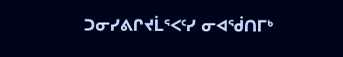ᑐᓂᓯᕕᒋᔪᒫᕐᐸᑦᓯ ᓂᐊᖂᑎᒥᒃ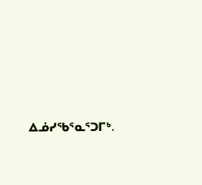ᐃᓅᓯᖃᕐᓇᕐᑐᒥᒃ.